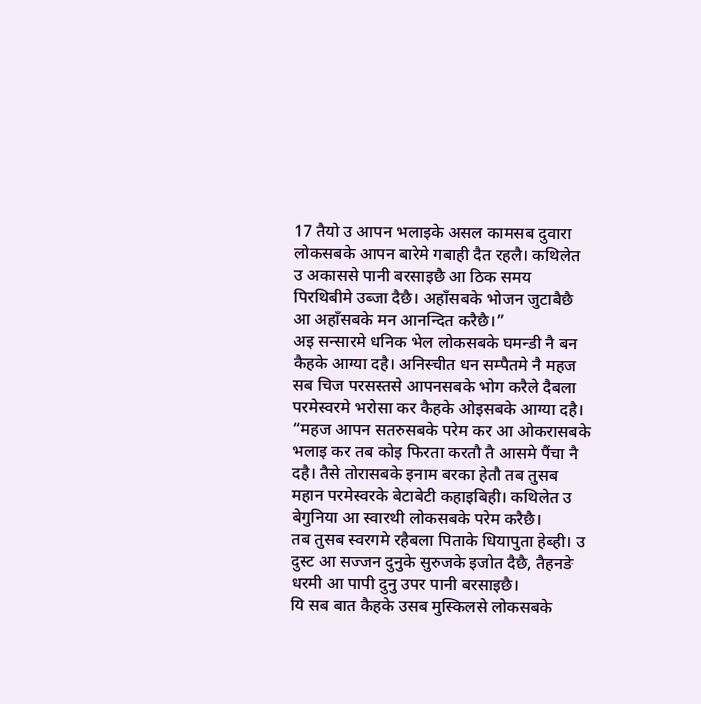17 तैयो उ आपन भलाइके असल कामसब दुवारा लोकसबके आपन बारेमे गबाही दैत रहलै। कथिलेत उ अकाससे पानी बरसाइछै आ ठिक समय पिरथिबीमे उब्जा दैछै। अहाँसबके भोजन जुटाबैछै आ अहाँसबके मन आनन्दित करैछै।”
अइ सन्सारमे धनिक भेल लोकसबके घमन्डी नै बन कैहके आग्या दहै। अनिस्चीत धन सम्पैतमे नै महज सब चिज परसस्तसे आपनसबके भोग करैले दैबला परमेस्वरमे भरोसा कर कैहके ओइसबके आग्या दहै।
“महज आपन सतरुसबके परेम कर आ ओकरासबके भलाइ कर तब कोइ फिरता करतौ तै आसमे पैंचा नै दहै। तैसे तोरासबके इनाम बरका हेतौ तब तुसब महान परमेस्वरके बेटाबेटी कहाइबिही। कथिलेत उ बेगुनिया आ स्वारथी लोकसबके परेम करैछै।
तब तुसब स्वरगमे रहैबला पिताके धियापुता हेब्ही। उ दुस्ट आ सज्जन दुनुके सुरुजके इजोत दैछै, तैहनङे धरमी आ पापी दुनु उपर पानी बरसाइछै।
यि सब बात कैहके उसब मुस्किलसे लोकसबके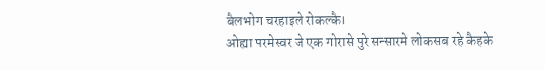बैलभोग चरहाइले रोकल्कै।
ओह्या परमेस्वर जे एक गोरासे पुरे सन्सारमे लोकसब रहे कैहके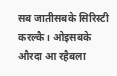सब जातीसबके सिरिस्टी करल्कै। ओइसबके औरदा आ रहैबला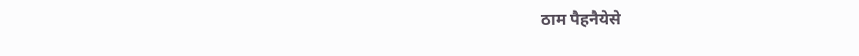ठाम पैहनैयेसे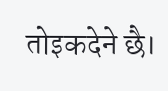तोइकदेने छै।